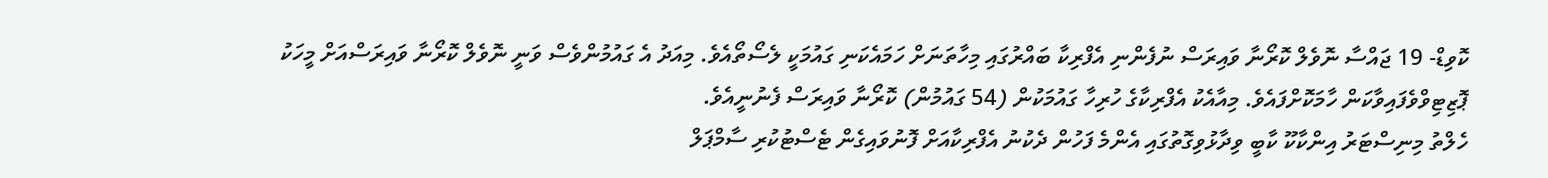ކޮވިޑް- 19 ޖައްސާ ނޮވެލް ކޮރޯނާ ވައިރަސް ނުފެންނި އެފްރިކާ ބައްރުގައި މިހާތަނަށް ހަމައެކަނި ގައުމަކީ ލެސޯތޯއެވެ. މިއަދު އެ ގައުމުންވެސް ވަނީ ނޮވެލް ކޮރޯނާ ވައިރަސްއަށް މީހަކު ޕޮޒިޓިވްވެފައިވާކަން ހާމަކޮށްފައެވެ. މިއާއެކު އެފްރިކާގެ ހުރިހާ ގައުމަކުން (54 ގައުމުން) ކޮރޯނާ ވައިރަސް ފެނުނީއެވެ.
ހެލްތު މިނިސްޓަރު އިންކާކޫ ކާބީ ވިދާޅުވިގޮތުގައި އެންމެ ފަހުން ދެކުނު އެފްރިކާއަށް ފޮނުވައިގެން ޓެސްޓުކުރި ސާމްޕަލް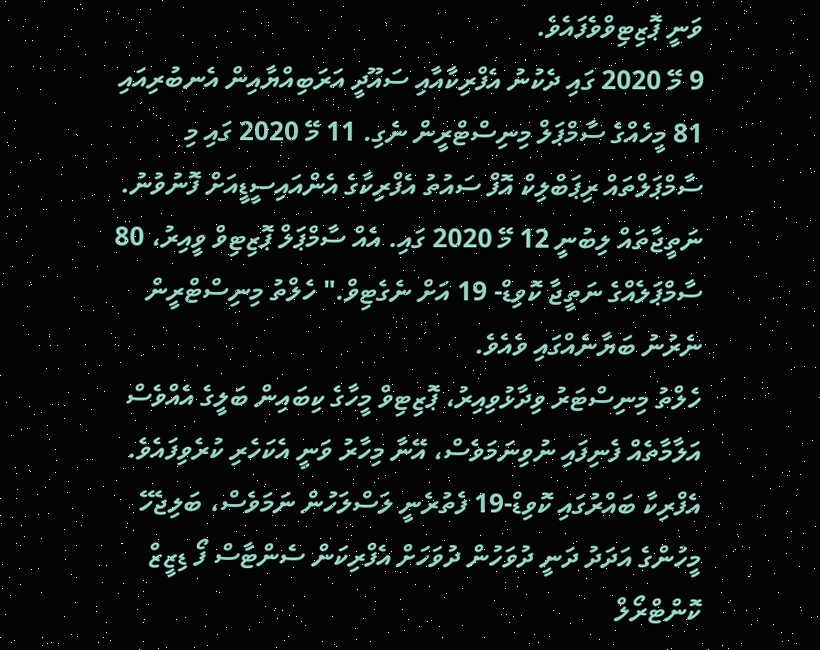ވަނީ ޕޮޒިޓިވްވެފައެވެ.
9 މޭ 2020 ގައި ދެކުނު އެފްރިކާއާއި ސައޫދީ އަރަބިއްޔާއިން އެނބުރިއައި 81 މީހެއްގެ ސާމްޕަލް މިނިސްޓްރީން ނެގި. 11 މޭ 2020 ގައި މި ސާމްޕަލްތައް ރިޕަބްލިކް އޮފް ސައުތު އެފްރިކާގެ އެންއައިސީޑީއަށް ފޮނުވުނު. ނަތީޖާތައް ލިބުނީ 12 މޭ 2020 ގައި. އެއް ސާމްޕަލް ޕޮޒިޓިވް ވީއިރު، 80 ސާމްޕަލެއްގެ ނަތީޖާ ކޮވިޑް- 19 އަށް ނެގެޓިވް." ހެލްތު މިނިސްޓްރީން ނެރުނު ބަޔާނެއްގައި ވެއެވެ.
ހެލްތު މިނިސްޓަރު ވިދާޅުވިއިރު، ޕޮޒިޓިވް މީހާގެ ކިބައިން ބަލީގެ އެއްވެސް އަލާމާތެއް ފެނިފައި ނުވިނަމަވެސް، އޭނާ މިހާރު ވަނީ އެކަހެރި ކުރެވިފައެވެ.
އެފްރިކާ ބައްރުގައި ކޮވިޑް-19 ފެތުރެނީ ލަސްލަހުން ނަމަވެސް، ބަލިޖެހޭ މީހުންގެ އަދަދު ދަނީ ދުވަހުން ދުވަހަށް އެފްރިކަން ސެންޓާސް ފޯ ޑިޒީޒް ކޮންޓްރޯލް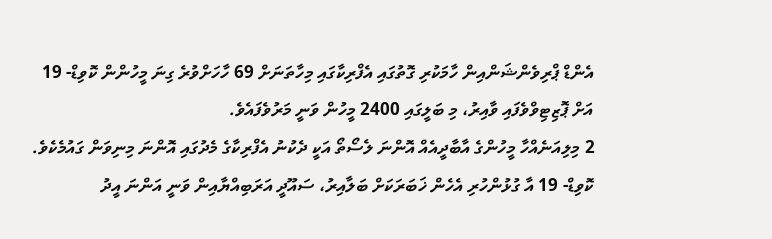އެންޑް ޕްރިވެންޝަންއިން ހާމަކުރި ގޮތުގައި އެފްރިކާގައި މިހާތަނަށް 69 ހާހަށްވުރެ ގިނަ މީހުންން ކޮވިޑް- 19 އަށް ޕޮޒިޓިވްވެފައި ވާއިރު، މި ބަލީގައި 2400 މީހުން ވަނީ މަރުވެފައެވެ.
2 މިލިއަނެއްހާ މީހުންގެ އާބާދީއެއް އޮންނަ ލެސޯތޯ އަކީ ދެކުނު އެފްރިކާގެ މެދުގައި އޮންނަ މިނިވަން ގައުމެކެވެ.
ކޮވިޑް- 19 އާ ގުޅުންހުރި އެހެން ޚަބަރަކަށް ބަލާއިރު، ސައޫދީ އަރަބިއްޔާއިން ވަނީ އަންނަ އީދު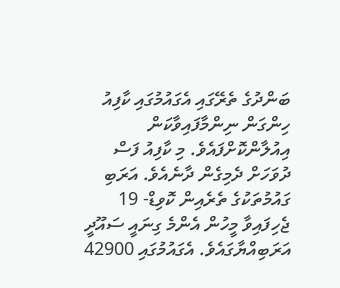ބަންދުގެ ތެރޭގައި އެގައުމުގައި ކާފިއު ހިންގަން ނިންމާފައިވާކަން އިއުލާންކޮށްފައެވެ. މި ކާފިއު ފަސް ދުވަހަށް ދެމިގެން ދާނެއެވެ. އަރަބި ގައުމުތަކުގެ ތެރެއިން ކޮވިޑް- 19 ޖެހިފައިވާ މީހުން އެންމެ ގިނައީ ސައޫދީ އަރަބިއްޔާގައެވެ. އެގައުމުގައި 42900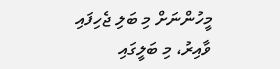މީހުންނަށް މި ބަލި ޖެހިފައި ވާއިރު، މި ބަލީގައި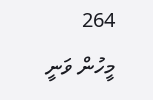264 މީހުން ވަނީ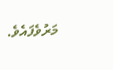މަރުވެފައެވެ.